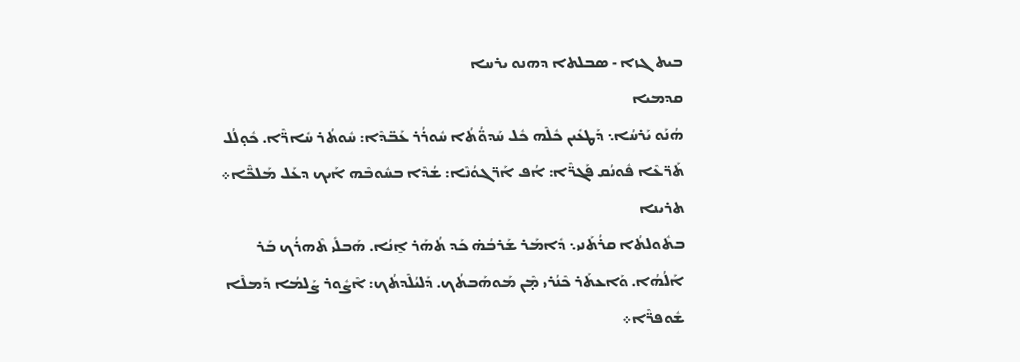ܒܝܬ ܓܙܐ - ܣܒܠܬܐ ܕܗܢܘ ܝܪܚܐ
ܩܕܡܝܐ
ܗܳܢܰܘ ܝܰܪܚܳܐ܆ ܕܰܛܥܺܝܢ ܟܽܠܶܗ ܟܽܠ ܚܰܕܘ̈ܳܬܳܐ ܚܽܘܪܳܪ ܥܰܒ̈ܕܶܐ: ܚܽܘܬܳܪ ܚܺܐܪ̈ܶܐ. ܟܽܘ̣ܠܳܠ ܬܰܪ̈ܥܶܐ ܦܽܘܢܳܩ ܦܰܓܪ̈ܶܐ: ܐܳܦ ܐܰܪ̈ܓܘܳܢܶܐ: ܫܳܕܶܐ ܒܚܽܘܒܶܗ ܐܰܝܟ ܕܥܰܠ ܡܰܠܟ̈ܶܐ܀
ܬܪܝܢܐ
ܒܬܽܘܠܬܳܐ ܩܪܳܬܰܢܝ܆ ܕܺܐܡܰܪ ܫܰܪܒܳܗ̇ ܟܰܕ ܬܳܗܰܪ ܐ̱ܢܳܐ. ܗܰܒܠܺܝ ܬܶܗܪܳܟ ܒܰܪ ܐܰ‌ܠܳܗܳܐ. ܘܰܐܥܬܰܪ ܟܶܢܳܪܝ ܡ̣ܶܢ ܡܰܘܗܰܒܬܳܟ. ܕܰܠܝܳܠܶܕܬܳܟ: ܐܶܨܽܘܪ ܨܰܠܡܳܐ ܕܰܡܠܶܐ ܫܽܘܦܪ̈ܶܐ܀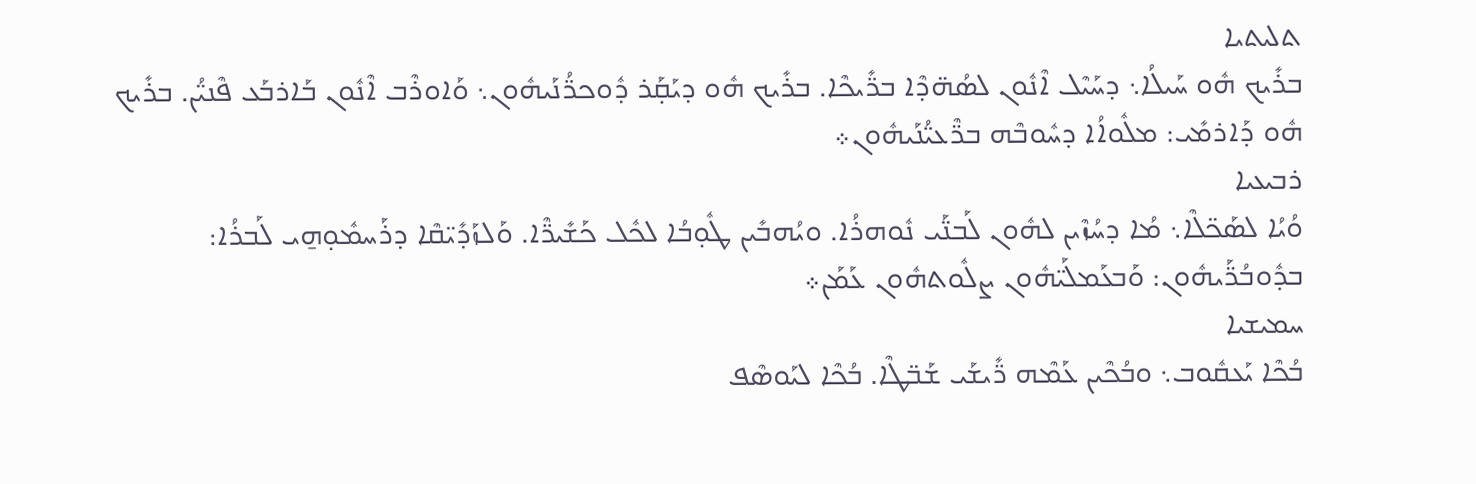ܬܠܝܬܝܐ
ܒܪܺܝܟ ܗܽܘ ܚܰܝܠܳܐ܆ ܕܚܰܝܶܠ ‌ܐܶܢܽܘܢ ܠܣܳܗ̈ܕܶܐ ܒܪ̈ܺܝܟܶܐ. ܒܪܺܝܟ ܗܽܘ ܕܝܰܩ̣ܰܪ ܕܽܘܟܪ̈ܳܢܰܝܗܽܘܢ܆ ܘܰܐܘܪܶܒ ܐܶܢܽܘܢ ܒܰܐܪܒܰܥ ܦܶܢܝ̈ܳܢ. ܒܪܺܝܟ ܗܽܘ ܕܰܐܪܡܺܝ: ܡܠܽܘܐܳܐ ܕܚܽܘܒܶܗ ܒܪ̈ܶܥܝ̈ܳܢܰܝܗܽܘܢ܀
ܪܒܝܥܝܐ
ܘܳܝܳܐ ܠܣܰܟ̈ܠܶܐ܆ ܡܳܐ ܕܚܳܙܶܝܢ ܠܗܽܘܢ ܠܰܒܢ̈ܰܝ ܢܽܘܗܪܳܐ. ܘܝܳܗܒܺܝܢ ܛܽܘ̣ܒܳܐ ܠܟܽܠ ܟܰܫܺܝܪ̈ܶܐ. ܘܰܠܙܰܕܺܝ̈ܩܶܐ ܕܪܰܚܡܽܘ̣ܗ̱ܝ ܠܰܒܪܳܐ: ܒܕܽܘܒܳܪ̈ܰܝܗܽܘܢ: ܘܰܒܥܰܡܠܰܝ̈ܗܽܘܢ ܨܠܽܘܬܗܽܘܢ ܥܰܡܰܢ܀
ܚܡܝܫܝܐ
ܒܳܟܶܐ ܝܰܥܩܽܘܒ܆ ܘܒܳܟܶܝܢ ܥܰܡܶܗ ܪ̈ܺܝܫܰܝ ܫܰܒ̈ܛܶܐ. ܒܳܟܶܐ ܠܝܰܘܣܶܦ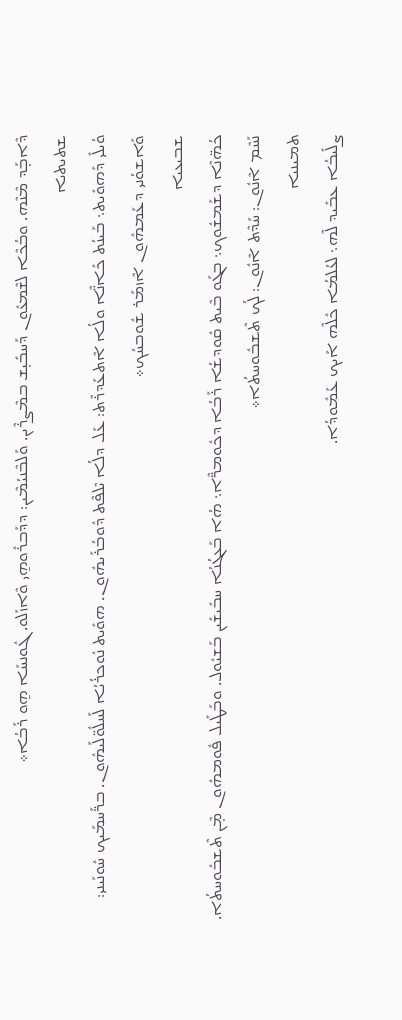ܕܶܐܒ̣ܰܕ ܡܶܢܶܗ. ܘܒܳܟܶܐ ܠܫܶܡܥܽܘܢ ܕܰܚܒܺܝ̣ܫ ܒܡܶܨܪܶܝܢ. ܘܰܠܒܶܢܝܳܡܶܝܢ: ܕܕܰܒܪܽܘܗ̱ܝ ܘܶܐܙܰܠܘ. ܓܽܘܢܚܰܐ ܗ̱ܘ ܪܰܒܳܐ܀
ܫܬܝܬܝܐ
ܘܳܝܠܺܝ ܕܰܗܘܺܝܬ܆ ܒܰܝܢܳܬ ܟܺܐܢ̈ܶܐ ܘܠܳܐ ܐܶܬܥܰܕܪܶܬ: ܥܰܠ ܕܠܳܐ ܝܶܠܦܶܬ ܕܽܘܒܳܪܰܝܗܽܘܢ. ܗܘܺܝܬ ܢܽܘܟܪܳܝܳܐ ܠܰܚܠܽܘ̈ܠܰܝܗܽܘܢ. ܒܪ̈ܰܚܡܰܝܟ ܚܽܘܢܰܝܢܝ: ܘܰܐܫܘܳܢܝ ܕܥܰܡܗܽܘܢ ܐܶܙܡܰܪ ܫܽܘܒܚܳܟ܀
ܫܒܝܥܝܐ
ܟܳܗ̈ܢܶܐ ܕܫܰܡܫܽܘܟ܆ ܒܓܰܘ ܒܶܝܬ ܩܽܘܕܫܳܐ ܪܰܒܳܐ ܕܟܽܘܡܪ̈ܶܐ܆ ܗܳܐ ܒܰܥܓܳܢܳܐ ܚܒܺܝܫܺܝܢ ܒܰܫܝܽܘܠ. ܘܒܰܛܺܝܠ ܦܽܘܡܗܽܘܢ ܡ̣ܶܢ ܬܶܫܒܽܘܚܬܳܐ. ܢܰܚܶܡ ܐܶܢܽܘܢ: ܚܰܕܶܬ ܐܶܢܽܘܢ: ܠܳܟ ܬܶܫܒܽܘܚܬܳܐ܀
ܬܡܝܢܝܐ
ܨܠܺܝܒܳܐ ܥܒܺܝܕ ܠܶܗ܆ ܠܥܳܠܡܳܐ ܟܽܠܶܗ ܐܰܝܟ ܥܰܡܽܘܕܳܐ.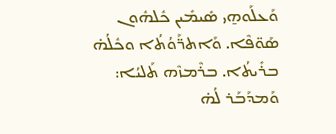ܘܰܥܠܰܘܗ̱ܝ ܣܺܝܡܺܝܢ ܟܽܠܗܽܘܢ ܣܰܘ̈ܦܶܐ. ܘܰܐܬܪ̈ܰܘܳܬܳܐ ܘܟܽܠܳܗ̇ ܒܪܺܝܬܳܐ. ܒܪܶܡܙܶܗ ܬܰܠܝܳܐ: ܘܰܡܕܰܒܰܪ ܠܳܗ̇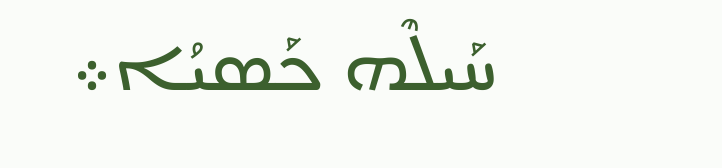ܚܰܝܠܶܗ ܟܰܣܝܳܐ܀